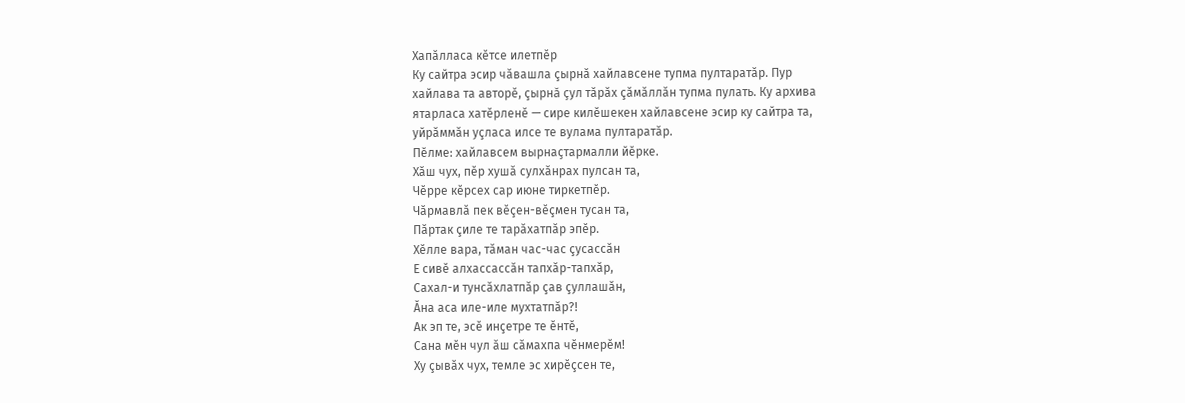Хапăлласа кĕтсе илетпĕр
Ку сайтра эсир чăвашла çырнă хайлавсене тупма пултаратăр. Пур
хайлава та авторĕ, çырнă çул тăрăх çăмăллăн тупма пулать. Ку архива
ятарласа хатĕрленĕ — сире килĕшекен хайлавсене эсир ку сайтра та,
уйрăммăн уçласа илсе те вулама пултаратăр.
Пӗлме: хайлавсем вырнаҫтармалли йӗрке.
Хăш чух, пĕр хушă сулхăнрах пулсан та,
Чĕрре кĕрсех сар июне тиркетпĕр.
Чăрмавлă пек вĕçен-вĕçмен тусан та,
Пăртак çиле те тарăхатпăр эпĕр.
Хĕлле вара, тăман час-час çусассăн
Е сивĕ алхассассăн тапхăр-тапхăр,
Сахал-и тунсăхлатпăр çав çуллашăн,
Ăна аса иле-иле мухтатпăр?!
Ак эп те, эсĕ инçетре те ĕнтĕ,
Сана мĕн чул ăш сăмахпа чĕнмерĕм!
Ху çывăх чух, темле эс хирĕçсен те,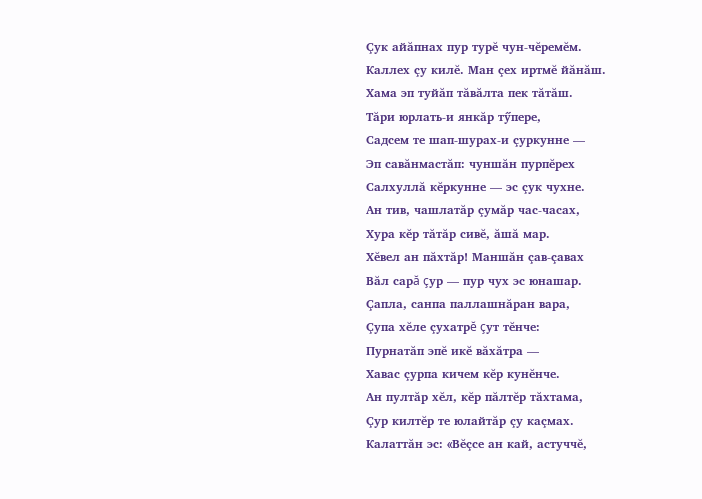Çук айăпнах пур турĕ чун-чĕремĕм.
Каллех çу килĕ. Ман çех иртмĕ йăнăш.
Хама эп туйăп тăвăлта пек тăтăш.
Тăри юрлать-и янкăр тӳпере,
Садсем те шап-шурах-и çуркунне —
Эп савăнмастăп: чуншăн пурпĕрех
Салхуллă кĕркунне — эс çук чухне.
Ан тив, чашлатăр çумăр час-часах,
Хура кĕр тăтăр сивĕ, ăшă мар.
Хĕвел ан пăхтăр! Маншăн çав-çавах
Вăл сарă çур — пур чух эс юнашар.
Çапла, санпа паллашнăран вара,
Çупа хĕле çухатрĕ çут тĕнче:
Пурнатăп эпĕ икĕ вăхăтра —
Хавас çурпа кичем кĕр кунĕнче.
Ан пултăр хĕл, кĕр пăлтĕр тăхтама,
Çур килтĕр те юлайтăр çу каçмах.
Калаттăн эс: «Вĕçсе ан кай, астуччĕ,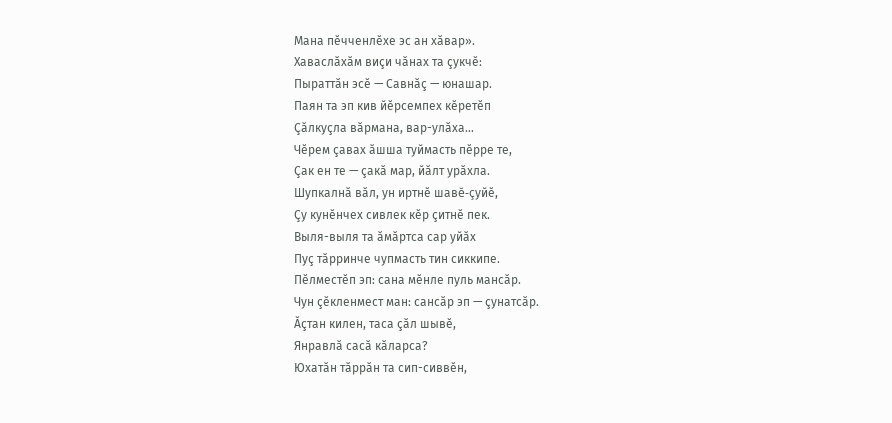Мана пĕчченлĕхе эс ан хăвар».
Хаваслăхăм виçи чăнах та çукчĕ:
Пыраттăн эсĕ — Савнăç — юнашар.
Паян та эп кив йĕрсемпех кĕретĕп
Çăлкуçла вăрмана, вар-улăха...
Чĕрем çавах ăшша туймасть пĕрре те,
Çак ен те — çакă мар, йăлт урăхла.
Шупкалнă вăл, ун иртнĕ шавĕ-çуйĕ,
Çу кунĕнчех сивлек кĕр çитнĕ пек.
Выля-выля та ăмăртса сар уйăх
Пуç тăрринче чупмасть тин сиккипе.
Пĕлместĕп эп: сана мĕнле пуль мансăр.
Чун çĕкленмест ман: сансăр эп — çунатсăр.
Ăçтан килен, таса çăл шывĕ,
Янравлă сасă кăларса?
Юхатăн тăррăн та сип-сиввĕн,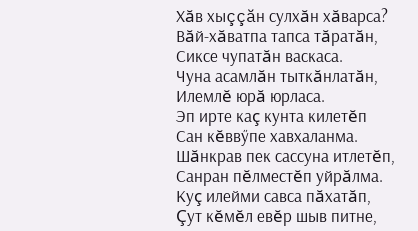Хăв хыççăн сулхăн хăварса?
Вăй-хăватпа тапса тăратăн,
Сиксе чупатăн васкаса.
Чуна асамлăн тыткăнлатăн,
Илемлĕ юрă юрласа.
Эп ирте каç кунта килетĕп
Сан кĕввӳпе хавхаланма.
Шăнкрав пек сассуна итлетĕп,
Санран пĕлместĕп уйрăлма.
Куç илейми савса пăхатăп,
Çут кĕмĕл евĕр шыв питне,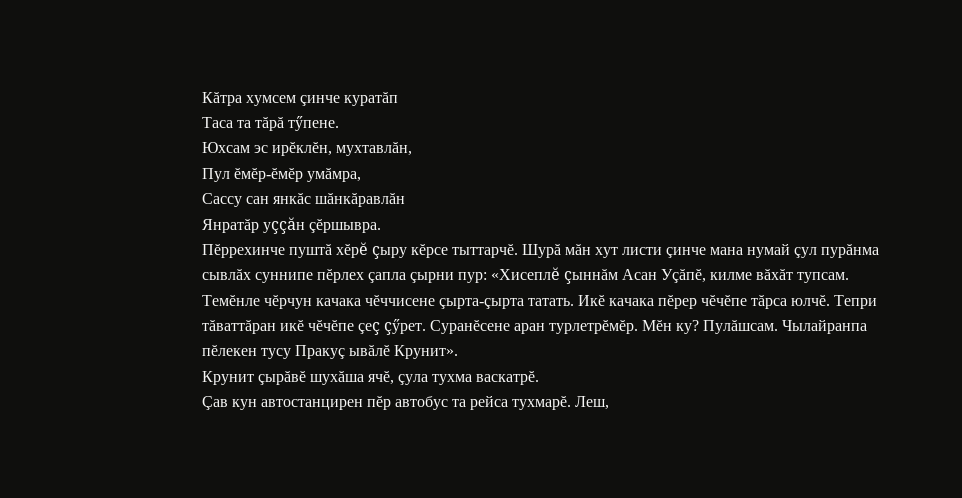Кăтра хумсем çинче куратăп
Таса та тăрă тӳпене.
Юхсам эс ирĕклĕн, мухтавлăн,
Пул ĕмĕр-ĕмĕр умăмра,
Сассу сан янкăс шăнкăравлăн
Янратăр уççăн çĕршывра.
Пĕррехинче пуштă хĕрĕ çыру кĕрсе тыттарчĕ. Шурă мăн хут листи çинче мана нумай çул пурăнма сывлăх суннипе пĕрлех çапла çырни пур: «Хисеплĕ çыннăм Асан Уçăпĕ, килме вăхăт тупсам. Темĕнле чĕрчун качака чĕччисене çырта-çырта татать. Икĕ качака пĕрер чĕчĕпе тăрса юлчĕ. Тепри тăваттăран икĕ чĕчĕпе çеç çӳрет. Суранĕсене аран турлетрĕмĕр. Мĕн ку? Пулăшсам. Чылайранпа пĕлекен тусу Пракуç ывăлĕ Крунит».
Крунит çырăвĕ шухăша ячĕ, çула тухма васкатрĕ.
Çав кун автостанцирен пĕр автобус та рейса тухмарĕ. Леш,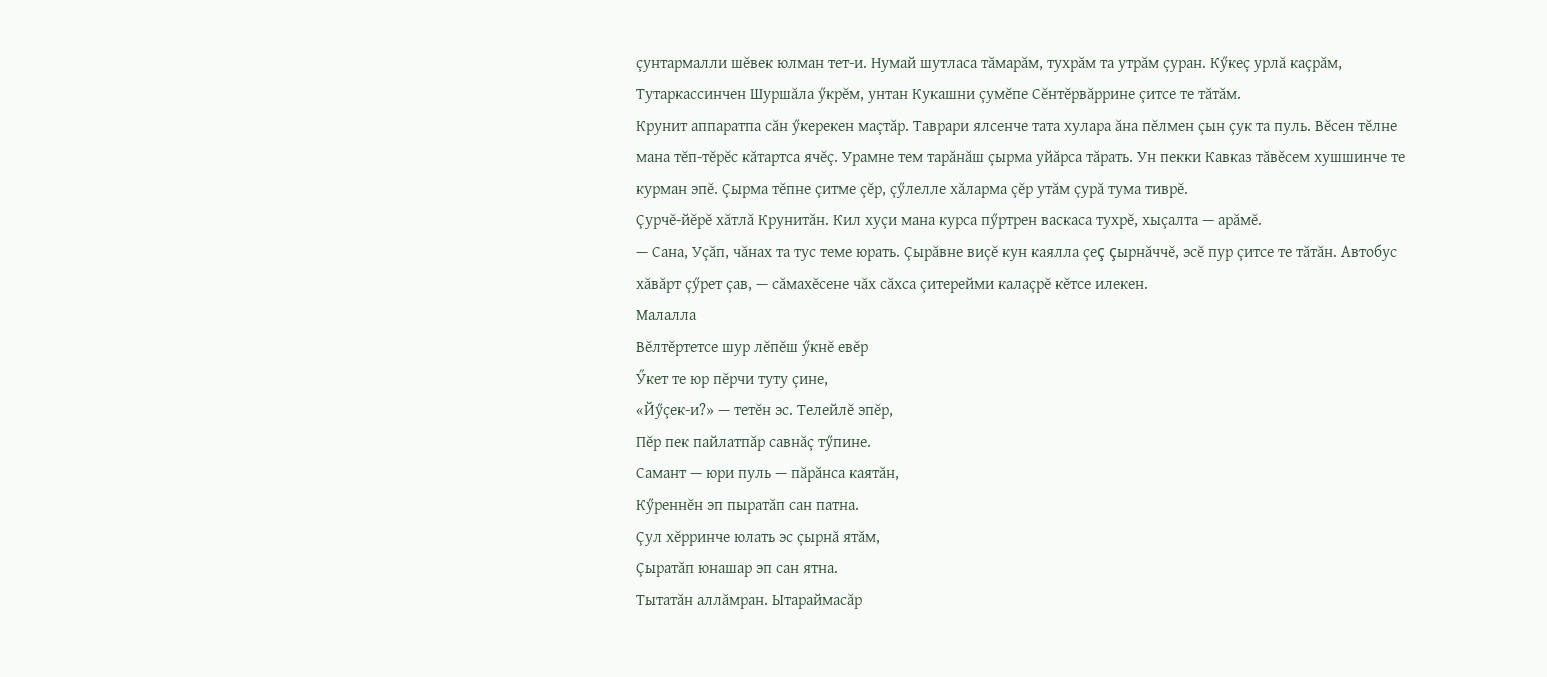çунтармалли шĕвек юлман тет-и. Нумай шутласа тăмарăм, тухрăм та утрăм çуран. Кӳкеç урлă каçрăм, Тутаркассинчен Шуршăла ӳкрĕм, унтан Кукашни çумĕпе Сĕнтĕрвăррине çитсе те тăтăм.
Крунит аппаратпа сăн ӳкерекен маçтăр. Таврари ялсенче тата хулара ăна пĕлмен çын çук та пуль. Вĕсен тĕлне мана тĕп-тĕрĕс кăтартса ячĕç. Урамне тем тарăнăш çырма уйăрса тăрать. Ун пекки Кавказ тăвĕсем хушшинче те курман эпĕ. Çырма тĕпне çитме çĕр, çӳлелле хăларма çĕр утăм çурă тума тиврĕ.
Çурчĕ-йĕрĕ хăтлă Крунитăн. Кил хуçи мана курса пӳртрен васкаса тухрĕ, хыçалта — арăмĕ.
— Сана, Уçăп, чăнах та тус теме юрать. Çырăвне виçĕ кун каялла çеç çырнăччĕ, эсĕ пур çитсе те тăтăн. Автобус хăвăрт çӳрет çав, — сăмахĕсене чăх сăхса çитерейми калаçрĕ кĕтсе илекен.
Малалла
Вĕлтĕртетсе шур лĕпĕш ӳкнĕ евĕр
Ӳкет те юр пĕрчи туту çине,
«Йӳçек-и?» — тетĕн эс. Телейлĕ эпĕр,
Пĕр пек пайлатпăр савнăç тӳпине.
Самант — юри пуль — пăрăнса каятăн,
Кӳреннĕн эп пыратăп сан патна.
Çул хĕрринче юлать эс çырнă ятăм,
Çыратăп юнашар эп сан ятна.
Тытатăн аллăмран. Ытараймасăр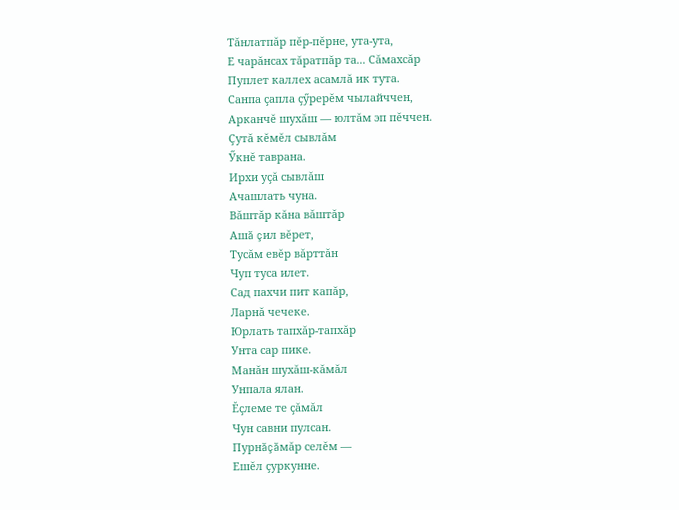Тăнлатпăр пĕр-пĕрне, ута-ута,
Е чарăнсах тăратпăр та... Сăмахсăр
Пуплет каллех асамлă ик тута.
Санпа çапла çӳрерĕм чылайччен,
Арканчĕ шухăш — юлтăм эп пĕччен.
Çутă кĕмĕл сывлăм
Ӳкнĕ таврана.
Ирхи уçă сывлăш
Ачашлать чуна.
Вăштăр кăна вăштăр
Ашă çил вĕрет,
Тусăм евĕр вăрттăн
Чуп туса илет.
Сад пахчи пит капăр,
Ларнă чечеке.
Юрлать тапхăр-тапхăр
Унта сар пике.
Манăн шухăш-кăмăл
Унпала ялан.
Ĕçлеме те çăмăл
Чун савни пулсан.
Пурнăçăмăр селĕм —
Ешĕл çуркунне.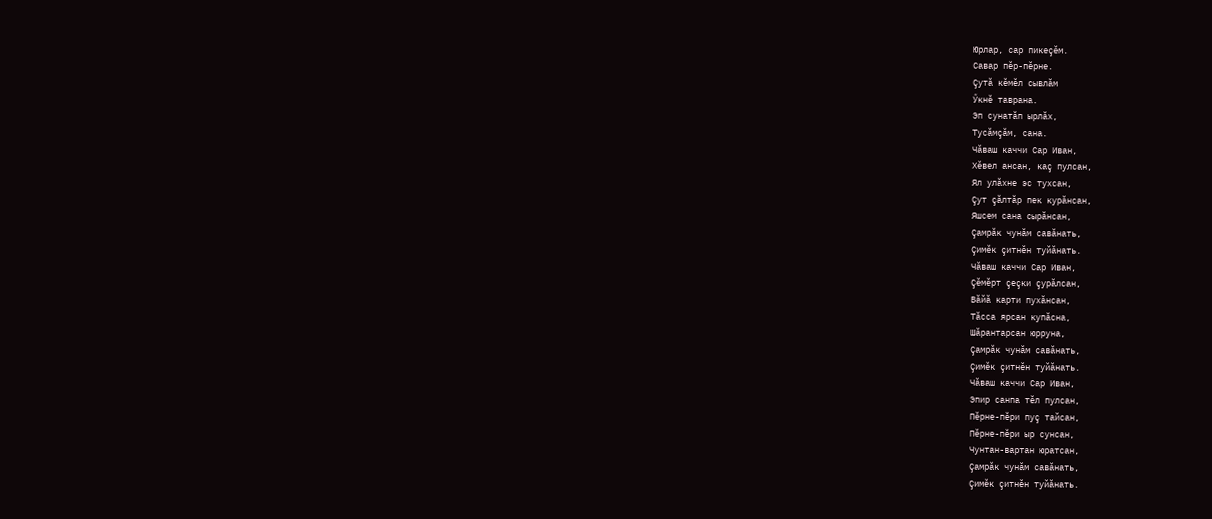Юрлар, сар пикеçĕм.
Савар пĕр-пĕрне.
Çутă кĕмĕл сывлăм
Ӳкнĕ таврана.
Эп сунатăп ырлăх,
Тусăмçăм, сана.
Чăваш каччи Сар Иван,
Хĕвел ансан, каç пулсан,
Ял улăхне эс тухсан,
Çут çăлтăр пек курăнсан,
Яшсем сана сырăнсан,
Çамрăк чунăм савăнать,
Çимĕк çитнĕн туйăнать.
Чăваш каччи Сар Иван,
Çĕмĕрт çеçки çурăлсан,
Вăйă карти пухăнсан,
Тăсса ярсан купăсна,
Шăрантарсан юрруна,
Çамрăк чунăм савăнать,
Çимĕк çитнĕн туйăнать.
Чăваш каччи Сар Иван,
Эпир санпа тĕл пулсан,
Пĕрне-пĕри пуç тайсан,
Пĕрне-пĕри ыр сунсан,
Чунтан-вартан юратсан,
Çамрăк чунăм савăнать,
Çимĕк çитнĕн туйăнать.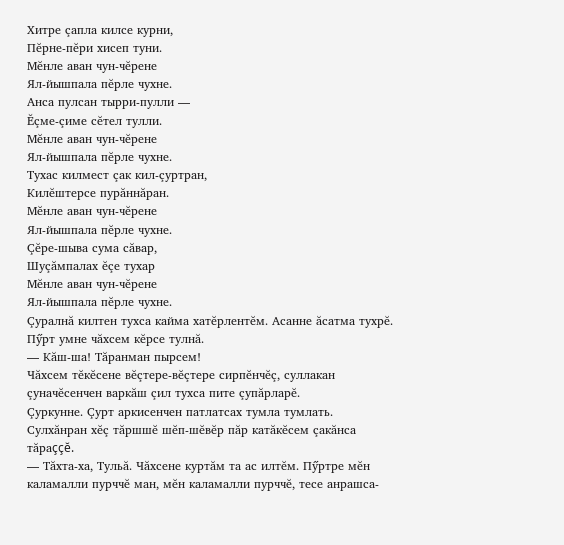Хитре çапла килсе курни,
Пĕрне-пĕри хисеп туни.
Мĕнле аван чун-чĕрене
Ял-йышпала пĕрле чухне.
Анса пулсан тырри-пулли —
Ĕçме-çиме сĕтел тулли.
Мĕнле аван чун-чĕрене
Ял-йышпала пĕрле чухне.
Тухас килмест çак кил-çуртран,
Килĕштерсе пурăннăран.
Мĕнле аван чун-чĕрене
Ял-йышпала пĕрле чухне.
Çĕре-шыва сума сăвар,
Шуçăмпалах ĕçе тухар
Мĕнле аван чун-чĕрене
Ял-йышпала пĕрле чухне.
Çуралнă килтен тухса кайма хатĕрлентĕм. Асанне ăсатма тухрĕ. Пӳрт умне чăхсем кĕрсе тулнă.
— Кăш-ша! Тăранман пырсем!
Чăхсем тĕкĕсене вĕçтере-вĕçтере сирпĕнчĕç, суллакан çуначĕсенчен варкăш çил тухса пите çупăрларĕ.
Çуркунне. Çурт аркисенчен патлатсах тумла тумлать. Сулхăнран хĕç тăршшĕ шĕп-шĕвĕр пăр катăкĕсем çакăнса тăраççĕ.
— Тăхта-ха, Тульă. Чăхсене куртăм та ас илтĕм. Пӳртре мĕн каламалли пурччĕ ман, мĕн каламалли пурччĕ, тесе анрашса-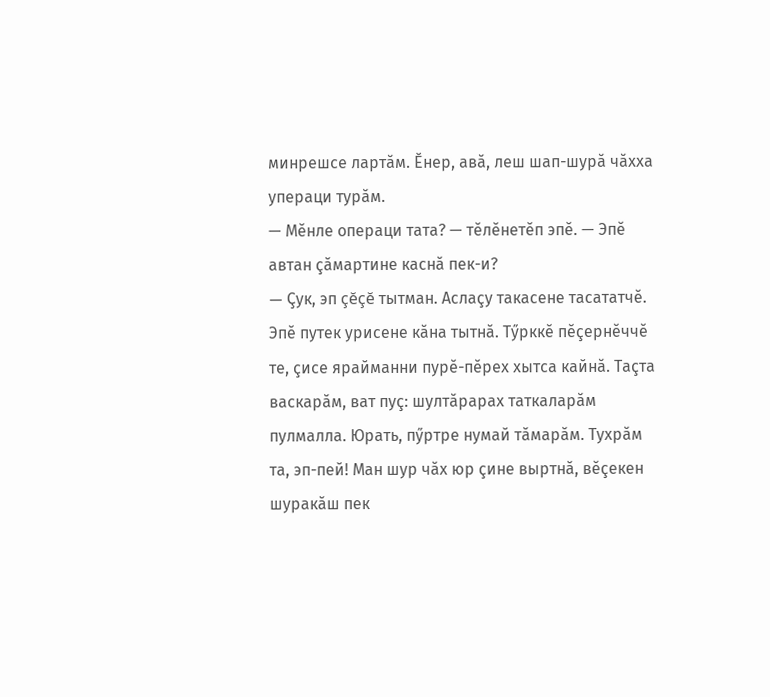минрешсе лартăм. Ĕнер, авă, леш шап-шурă чăхха упераци турăм.
— Мĕнле операци тата? — тĕлĕнетĕп эпĕ. — Эпĕ автан çăмартине каснă пек-и?
— Çук, эп çĕçĕ тытман. Аслаçу такасене тасататчĕ. Эпĕ путек урисене кăна тытнă. Тӳрккĕ пĕçернĕччĕ те, çисе ярайманни пурĕ-пĕрех хытса кайнă. Таçта васкарăм, ват пуç: шултăрарах таткаларăм пулмалла. Юрать, пӳртре нумай тăмарăм. Тухрăм та, эп-пей! Ман шур чăх юр çине выртнă, вĕçекен шуракăш пек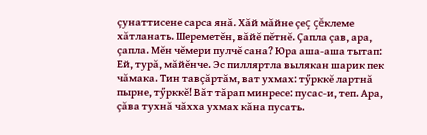çунаттисене сарса янă. Хăй мăйне çеç çĕклеме хăтланать. Шереметĕн, вăйĕ пĕтнĕ. Çапла çав, ара, çапла. Мĕн чĕмери пулчĕ сана? Юра аша-аша тытап: Ей, турă, мăйĕнче. Эс пилляртла вылякан шарик пек чăмака. Тин тавçăртăм, ват ухмах: тӳрккĕ лартнă пырне, тӳрккĕ! Вăт тăрап минресе: пусас-и, теп. Ара, çăва тухнă чăхха ухмах кăна пусать.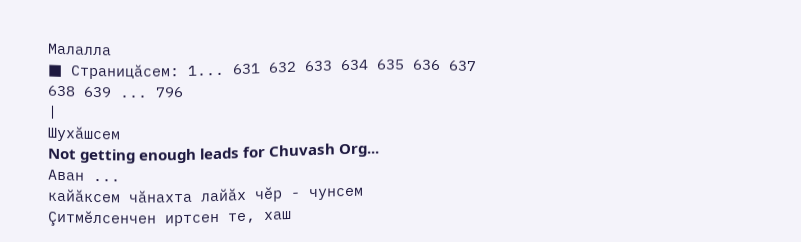Малалла
■ Страницăсем: 1... 631 632 633 634 635 636 637 638 639 ... 796
|
Шухăшсем
Not getting enough leads for Chuvash Org...
Аван ...
кайăксем чăнахта лайăх чĕр - чунсем
Çитмĕлсенчен иртсен те, хаш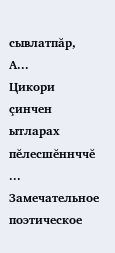сывлатпăр, А...
Цикори çинчен ытларах пĕлесшĕннччĕ ...
Замечательное поэтическое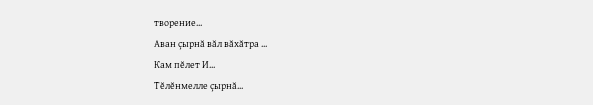творение...
Аван çырнă вăл вăхăтра ...
Кам пĕлет И...
Тĕлĕнмелле çырнă...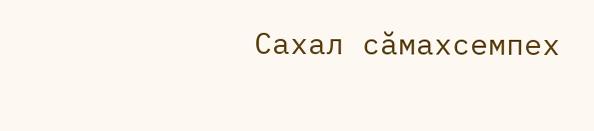Сахал сăмахсемпех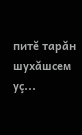питĕ тарăн шухăшсем уç...